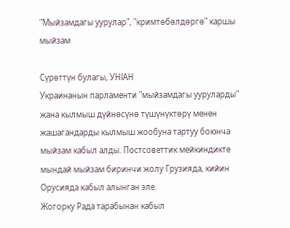"Мыйзамдагы уурулар", "кримтөбөлдөргө" каршы мыйзам

Сүрөттүн булагы, УНІАН
Украинанын парламенти "мыйзамдагы ууруларды" жана кылмыш дүйнөсүнө түшүнүктөрү менен жашагандарды кылмыш жообуна тартуу боюнча мыйзам кабыл алды. Постсоветтик мейкиндикте мындай мыйзам биринчи жолу Грузияда, кийин Орусияда кабыл алынган эле.
Жогорку Рада тарабынан кабыл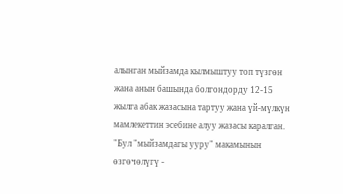алынган мыйзамда кылмыштуу топ түзгөн жана анын башында болгондорду 12-15 жылга абак жазасына тартуу жана үй-мүлкүн мамлекеттин эсебине алуу жазасы каралган.
"Бул "мыйзамдагы ууру" макамынын өзгөчөлүгү -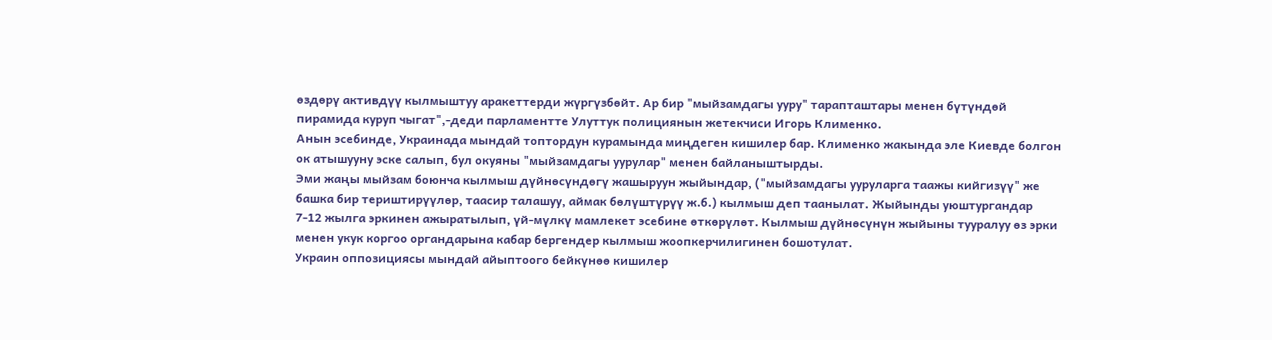өздөрү активдүү кылмыштуу аракеттерди жүргүзбөйт. Ар бир "мыйзамдагы ууру" тарапташтары менен бүтүндөй пирамида куруп чыгат",-деди парламентте Улуттук полициянын жетекчиси Игорь Клименко.
Анын эсебинде, Украинада мындай топтордун курамында миңдеген кишилер бар. Клименко жакында эле Киевде болгон ок атышууну эске салып, бул окуяны "мыйзамдагы уурулар" менен байланыштырды.
Эми жаңы мыйзам боюнча кылмыш дүйнөсүндөгү жашыруун жыйындар, ("мыйзамдагы ууруларга таажы кийгизүү" же башка бир териштирүүлөр, таасир талашуу, аймак бөлүштүрүү ж.б.) кылмыш деп таанылат. Жыйынды уюштургандар 7-12 жылга эркинен ажыратылып, үй-мүлкү мамлекет эсебине өткөрүлөт. Кылмыш дүйнөсүнүн жыйыны тууралуу өз эрки менен укук коргоо органдарына кабар бергендер кылмыш жоопкерчилигинен бошотулат.
Украин оппозициясы мындай айыптоого бейкүнөө кишилер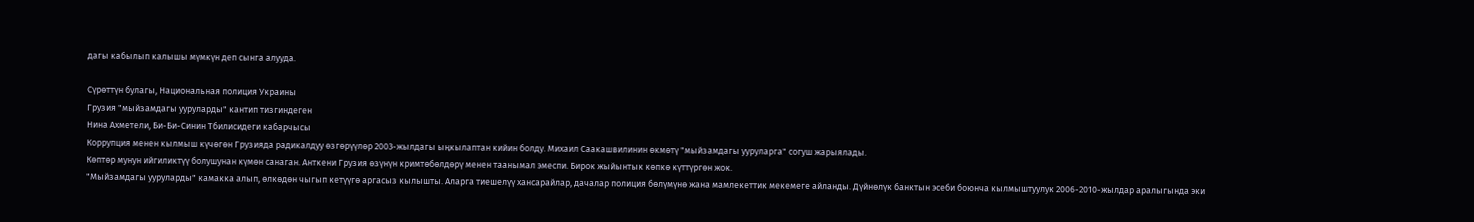дагы кабылып калышы мүмкүн деп сынга алууда.

Сүрөттүн булагы, Национальная полиция Украины
Грузия "мыйзамдагы ууруларды" кантип тизгиндеген
Нина Ахметели, Би-Би-Синин Тбилисидеги кабарчысы
Коррупция менен кылмыш күчөгөн Грузияда радикалдуу өзгөрүүлөр 2003-жылдагы ыңкылаптан кийин болду. Михаил Саакашвилинин өкмөтү "мыйзамдагы ууруларга" согуш жарыялады.
Көптөр мунун ийгиликтүү болушунан күмөн санаган. Анткени Грузия өзүнүн кримтөбөлдөрү менен таанымал эмеспи. Бирок жыйынтык көпкө күттүргөн жок.
"Мыйзамдагы ууруларды" камакка алып, өлкөдөн чыгып кетүүгө аргасыз кылышты. Аларга тиешелүү хансарайлар, дачалар полиция бөлүмүнө жана мамлекеттик мекемеге айланды. Дүйнөлүк банктын эсеби боюнча кылмыштуулук 2006-2010-жылдар аралыгында эки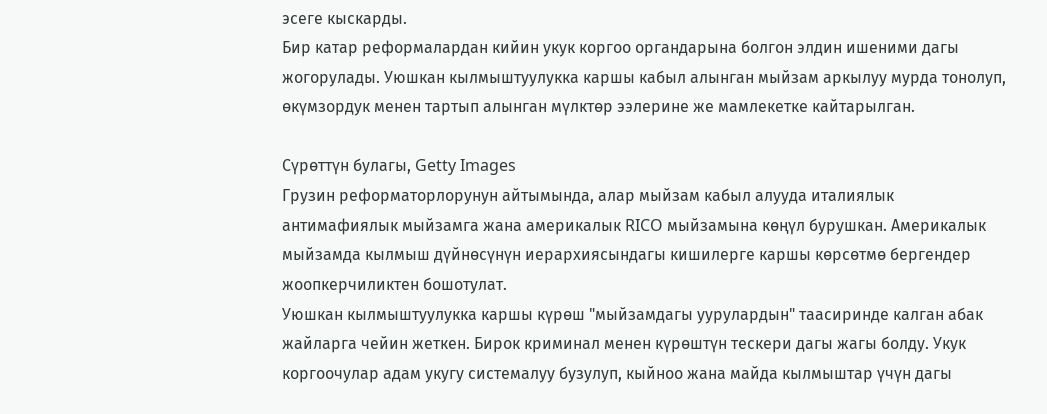эсеге кыскарды.
Бир катар реформалардан кийин укук коргоо органдарына болгон элдин ишеними дагы жогорулады. Уюшкан кылмыштуулукка каршы кабыл алынган мыйзам аркылуу мурда тонолуп, өкүмзордук менен тартып алынган мүлктөр ээлерине же мамлекетке кайтарылган.

Сүрөттүн булагы, Getty Images
Грузин реформаторлорунун айтымында, алар мыйзам кабыл алууда италиялык антимафиялык мыйзамга жана америкалык RICO мыйзамына көңүл бурушкан. Америкалык мыйзамда кылмыш дүйнөсүнүн иерархиясындагы кишилерге каршы көрсөтмө бергендер жоопкерчиликтен бошотулат.
Уюшкан кылмыштуулукка каршы күрөш "мыйзамдагы уурулардын" таасиринде калган абак жайларга чейин жеткен. Бирок криминал менен күрөштүн тескери дагы жагы болду. Укук коргоочулар адам укугу системалуу бузулуп, кыйноо жана майда кылмыштар үчүн дагы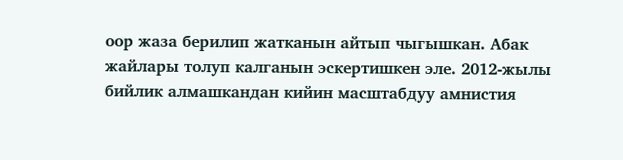оор жаза берилип жатканын айтып чыгышкан. Абак жайлары толуп калганын эскертишкен эле. 2012-жылы бийлик алмашкандан кийин масштабдуу амнистия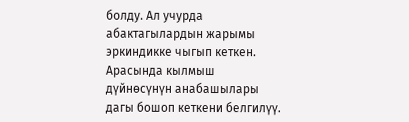болду. Ал учурда абактагылардын жарымы эркиндикке чыгып кеткен. Арасында кылмыш дүйнөсүнүн анабашылары дагы бошоп кеткени белгилүү.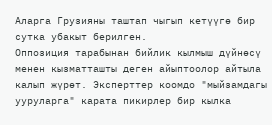Аларга Грузияны таштап чыгып кетүүгө бир сутка убакыт берилген.
Оппозиция тарабынан бийлик кылмыш дүйнөсү менен кызматташты деген айыптоолор айтыла калып жүрөт. Эксперттер коомдо "мыйзамдагы ууруларга" карата пикирлер бир кылка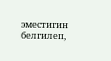эместигин белгилеп,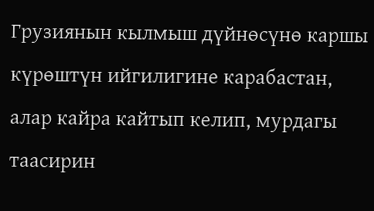Грузиянын кылмыш дүйнөсүнө каршы күрөштүн ийгилигине карабастан, алар кайра кайтып келип, мурдагы таасирин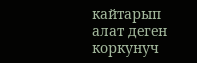кайтарып алат деген коркунуч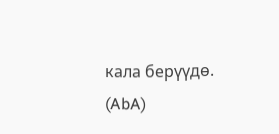кала берүүдө. (AbA)